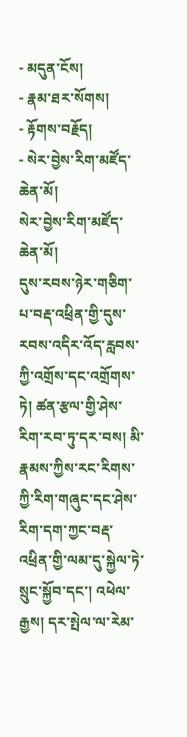- མདུན་ངོས།
- རྣམ་ཐར་སོགས།
- རྟོགས་བརྗོད།
- སེར་བྱེས་རིག་མཛོད་ཆེན་མོ།
སེར་བྱེས་རིག་མཛོད་ཆེན་མོ།
དུས་རབས་ཉེར་གཅིག་པ་བརྡ་འཕྲིན་གྱི་དུས་རབས་འདིར་འོད་རླབས་ཀྱི་འགྲོས་དང་འགྲོགས་ཏེ། ཚན་རྩལ་གྱི་ཤེས་རིག་རབ་ཏུ་དར་བས། མི་རྣམས་ཀྱིས་རང་རིགས་ཀྱི་རིག་གཞུང་དང་ཤེས་རིག་དག་ཀྱང་བརྡ་འཕྲིན་གྱི་ལམ་དུ་སྐྱེལ་ཏེ་སྲུང་སྐྱོབ་དང་། འཕེལ་རྒྱས། དར་སྤེལ་ལ་རེམ་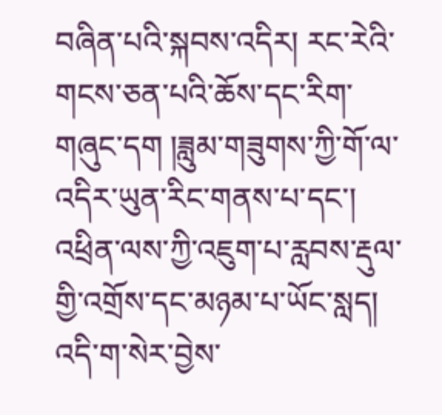བཞིན་པའི་སྐབས་འདིར། རང་རེའི་གངས་ཅན་པའི་ཆོས་དང་རིག་གཞུང་དག །ཟླུམ་གཟུགས་ཀྱི་གོ་ལ་འདིར་ཡུན་རིང་གནས་པ་དང་། འཕྲིན་ལས་ཀྱི་འཇུག་པ་རླབས་རྡུལ་གྱི་འགྲོས་དང་མཉམ་པ་ཡོང་སླད། འདི་ག་སེར་བྱེས་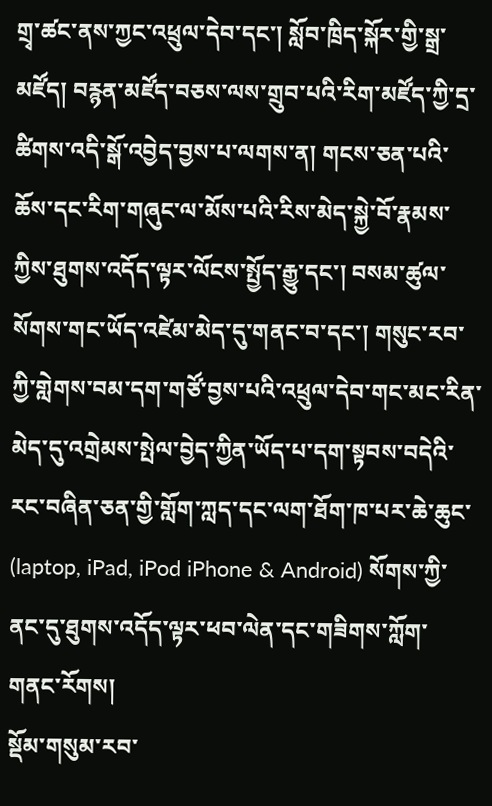གྲྭ་ཚང་ནས་ཀྱང་འཕྲུལ་དེབ་དང་། སློབ་ཁྲིད་སྐོར་གྱི་སྒྲ་མཛོད། བརྙན་མཛོད་བཅས་ལས་གྲུབ་པའི་རིག་མཛོད་ཀྱི་དྲ་ཚིགས་འདི་སྒོ་འབྱེད་བྱས་པ་ལགས་ན། གངས་ཅན་པའི་ཆོས་དང་རིག་གཞུང་ལ་མོས་པའི་རིས་མེད་སྐྱེ་བོ་རྣམས་ཀྱིས་ཐུགས་འདོད་ལྟར་ལོངས་སྤྱོད་རྒྱུ་དང་། བསམ་ཚུལ་སོགས་གང་ཡོད་འཛེམ་མེད་དུ་གནང་བ་དང་། གསུང་རབ་ཀྱི་གླེགས་བམ་དག་གཙོ་བྱས་པའི་འཕྲུལ་དེབ་གང་མང་རིན་མེད་དུ་འགྲེམས་སྤེལ་བྱེད་ཀྱིན་ཡོད་པ་དག་སྟབས་བདེའི་རང་བཞིན་ཅན་གྱི་གློག་ཀླད་དང་ལག་ཐོག་ཁ་པར་ཆེ་ཆུང་ (laptop, iPad, iPod iPhone & Android) སོགས་ཀྱི་ནང་དུ་ཐུགས་འདོད་ལྟར་ཕབ་ལེན་དང་གཟིགས་ཀློག་གནང་རོགས།
སྡོམ་གསུམ་རབ་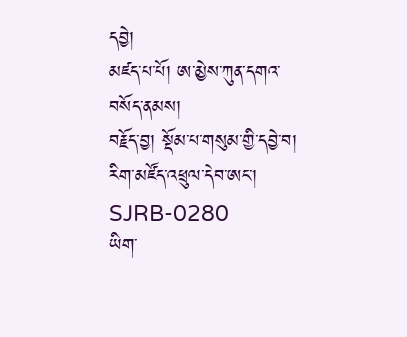དབྱེ།
མཛད་པ་པོ། ཨ་མྱེས་ཀུན་དགའ་བསོད་ནམས།
བརྗོད་བྱ། སྡོམ་པ་གསུམ་གྱི་དབྱེ་བ།
རིག་མཛོད་འཕྲུལ་དེབ་ཨང་། SJRB-0280
ཡིག་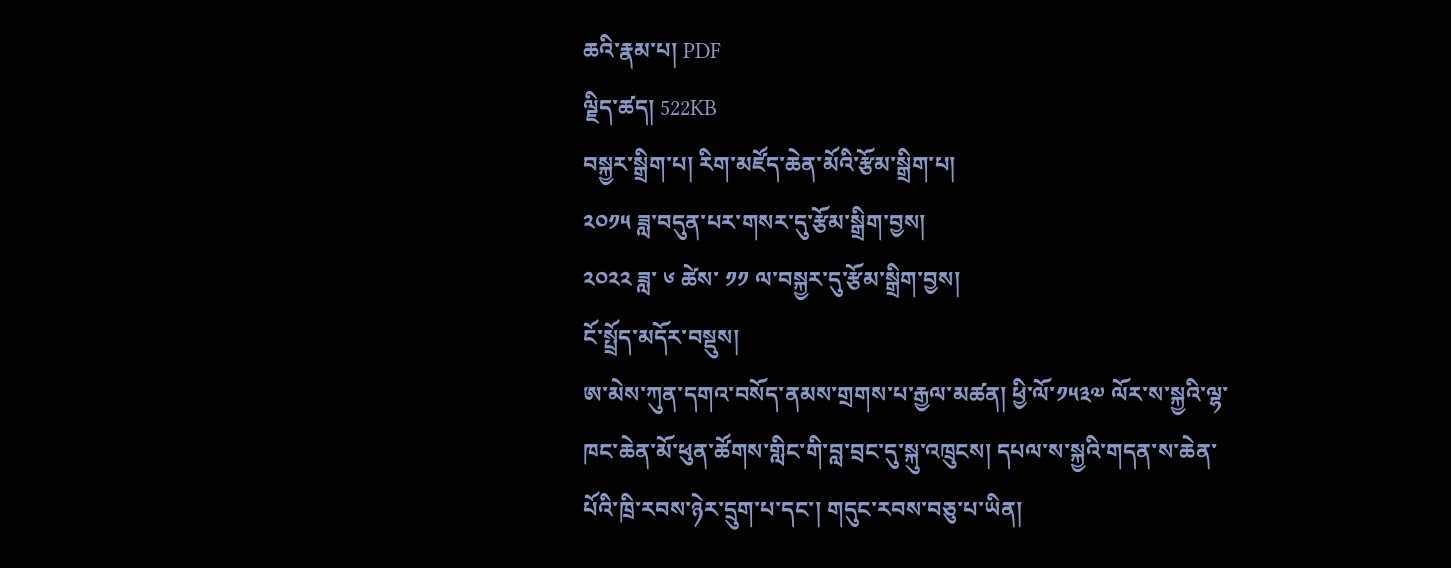ཆའི་རྣམ་པ། PDF
ལྗིད་ཚད། 522KB
བསྐྱར་སྒྲིག་པ། རིག་མཛོད་ཆེན་མོའི་རྩོམ་སྒྲིག་པ།
༢༠༡༥ ཟླ་བདུན་པར་གསར་དུ་རྩོམ་སྒྲིག་བྱས།
༢༠༢༢ ཟླ་ ༦ ཚེས་ ༡༡ ལ་བསྐྱར་དུ་རྩོམ་སྒྲིག་བྱས།
ངོ་སྤྲོད་མདོར་བསྡུས།
ཨ་མེས་ཀུན་དགའ་བསོད་ནམས་གྲགས་པ་རྒྱལ་མཚན། ཕྱི་ལོ་༡༥༣༧ ལོར་ས་སྐྱའི་ལྷ་ཁང་ཆེན་མོ་ཕུན་ཚོགས་གླིང་གི་བླ་བྲང་དུ་སྐུ་འཁྲུངས། དཔལ་ས་སྐྱའི་གདན་ས་ཆེན་པོའི་ཁྲི་རབས་ཉེར་དྲུག་པ་དང་། གདུང་རབས་བཅུ་པ་ཡིན།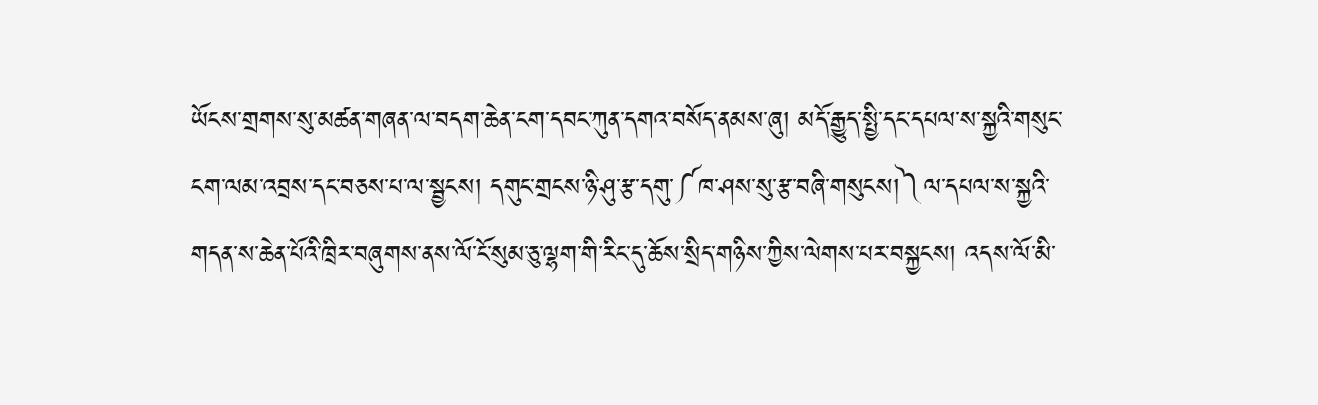ཡོངས་གྲགས་སུ་མཚན་གཞན་ལ་བདག་ཆེན་ངག་དབང་ཀུན་དགའ་བསོད་ནམས་ཞུ། མདོ་རྒྱུད་སྤྱི་དང་དཔལ་ས་སྐྱའི་གསུང་ངག་ལམ་འབྲས་དང་བཅས་པ་ལ་སྦྱངས། དགུང་གྲངས་ཉི་ཤུ་རྩ་དགུ་༼ཁ་ཤས་སུ་རྩ་བཞི་གསུངས།༽ལ་དཔལ་ས་སྐྱའི་གདན་ས་ཆེན་པོའི་ཁྲིར་བཞུགས་ནས་ལོ་ངོ་སུམ་ཅུ་ལྷག་གི་རིང་དུ་ཆོས་སྲིད་གཉིས་ཀྱིས་ལེགས་པར་བསྐྱངས། འདས་ལོ་མི་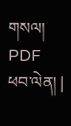གསལ།
PDF ཕབ་ལེན། |